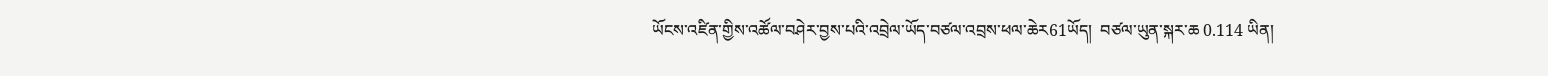ཡོངས་འཛིན་གྱིས་འཚོལ་བཤེར་བྱས་པའི་འབྲེལ་ཡོད་བཙལ་འབྲས་ཕལ་ཆེར61ཡོད།  བཙལ་ཡུན་སྐར་ཆ 0.114 ཡིན།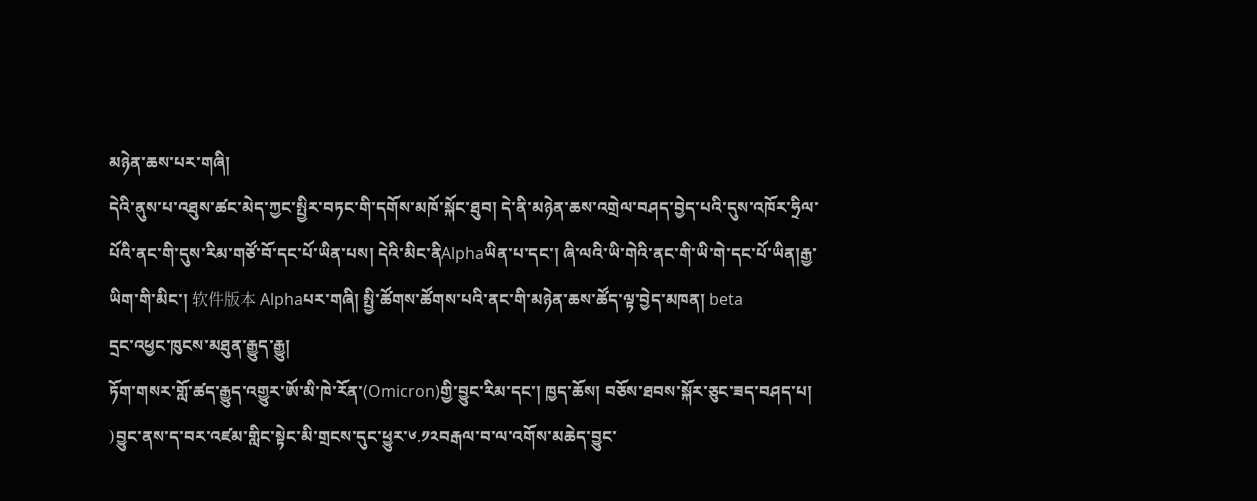མཉེན་ཆས་པར་གཞི།
དེའི་ནུས་པ་འཐུས་ཚང་མེད་ཀྱང་སྤྱིར་བཏང་གི་དགོས་མཁོ་སྐོང་ཐུབ། དེ་ནི་མཉེན་ཆས་འགྲེལ་བཤད་བྱེད་པའི་དུས་འཁོར་ཧྲིལ་པོའི་ནང་གི་དུས་རིམ་གཙོ་བོ་དང་པོ་ཡིན་པས། དེའི་མིང་ནིAlphaཡིན་པ་དང་། ཞི་ལའི་ཡི་གེའི་ནང་གི་ཡི་གེ་དང་པོ་ཡིན།རྒྱ་ཡིག་གི་མིང་། 软件版本 Alphaཔར་གཞི། སྤྱི་ཚོགས་ཚོགས་པའི་ནང་གི་མཉེན་ཆས་ཚོད་ལྟ་བྱེད་མཁན། beta
དྲང་འཕྱང་ཁུངས་མཐུན་རྒྱུད་རྒྱུ།
ཏོག་གསར་གློ་ཚད་རྒྱུད་འགྱུར་ཨོ་མི་ཁེ་རོན་(Omicron)གྱི་བྱུང་རིམ་དང་། ཁྱད་ཆོས། བཅོས་ཐབས་སྐོར་ཅུང་ཟད་བཤད་པ།
)བྱུང་ནས་ད་བར་འཛམ་གླིང་སྟེང་མི་གྲངས་དུང་ཕྱུར་༦.༡༢བརྒལ་བ་ལ་འགོས་མཆེད་བྱུང་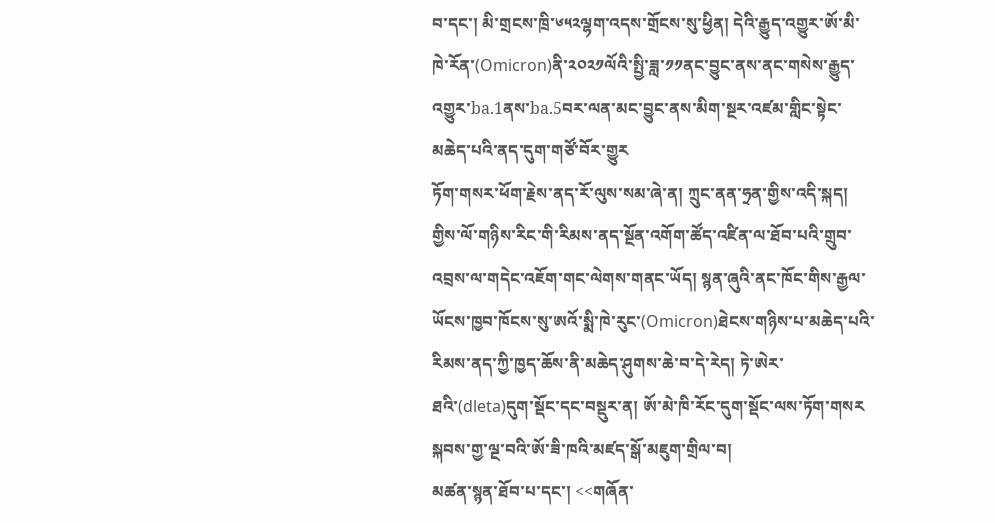བ་དང་། མི་གྲངས་ཁྲི་༦༥༢ལྷག་འདས་གྲོངས་སུ་ཕྱིན། དེའི་རྒྱུད་འགྱུར་ཨོ་མི་ཁེ་རོན་(Omicron)ནི་༢༠༢༡ལོའི་སྤྱི་ཟླ་༡༡ནང་བྱུང་ནས་ནང་གསེས་རྒྱུད་འགྱུར་ba.1ནས་ba.5བར་ལན་མང་བྱུང་ནས་མིག་སྔར་འཛམ་གླིང་སྟེང་མཆེད་པའི་ནད་དུག་གཙོ་བོར་གྱུར
ཏོག་གསར་ཕོག་རྗེས་ནད་རོ་ལུས་སམ་ཞེ་ན། ཀྲུང་ནན་ཧྲན་གྱིས་འདི་སྐད།
གྱིས་ལོ་གཉིས་རིང་གི་རིམས་ནད་སྔོན་འགོག་ཚོད་འཛིན་ལ་ཐོབ་པའི་གྲུབ་འབྲས་ལ་གདེང་འཇོག་གང་ལེགས་གནང་ཡོད། སྙན་ཞུའི་ནང་ཁོང་གིས་རྒྱལ་ཡོངས་ཁྱབ་ཁོངས་སུ་ཨའོ་སྨི་ཁེ་རུང་(Omicron)ཐེངས་གཉིས་པ་མཆེད་པའི་རིམས་ནད་ཀྱི་ཁྱད་ཆོས་ནི་མཆེད་ཤུགས་ཆེ་བ་དེ་རེད། ཏེ་ཨེར་ཐའི་(dleta)དུག་སྡོང་དང་བསྡུར་ན། ཨོ་མེ་ཁི་རོང་དུག་སྡོང་ལས་ཏོག་གསར
སྐབས་གྱ་ལྔ་བའི་ཨོ་ཟི་ཁའི་མཛད་སྒོ་མཇུག་གྲིལ་བ།
མཚན་སྙན་ཐོབ་པ་དང་། <<གཞོན་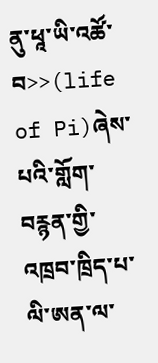ནུ་ཕཱ་ཡི་འཚོ་བ>>(life of Pi)ཞེས་པའི་གློག་བརྙན་གྱི་འཁྲབ་ཁྲིད་པ་ལི་ཨན་ལ་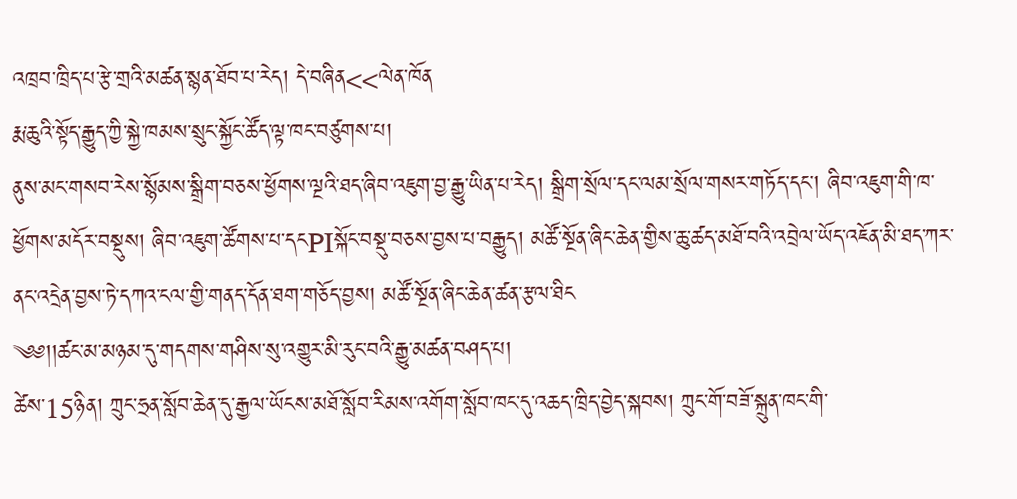འཁྲབ་ཁྲིད་པ་རྩེ་གྲའི་མཚན་སྙན་ཐོབ་པ་རེད། དེ་བཞིན<<ལེན་ཁོན
རྨ་ཆུའི་སྟོད་རྒྱུད་ཀྱི་སྐྱེ་ཁམས་སྲུང་སྐྱོང་ཚོད་ལྟ་ཁང་བཙུགས་པ།
ནུས་མང་གསབ་རེས་སྙོམས་སྒྲིག་བཅས་ཕྱོགས་ལྔའི་ཐད་ཞིབ་འཇུག་བྱ་རྒྱུ་ཡིན་པ་རེད། སྒྲིག་སྲོལ་དང་ལམ་སྲོལ་གསར་གཏོད་དང་། ཞིབ་འཇུག་གི་ཁ་ཕྱོགས་མདོར་བསྡུས། ཞིབ་འཇུག་ཚོགས་པ་དངPIསྐོང་བསྡུ་བཅས་བྱས་པ་བརྒྱུད། མཚོ་སྔོན་ཞིང་ཆེན་གྱིས་ཆུ་ཚད་མཐོ་བའི་འབྲེལ་ཡོད་འཇོན་མི་ཐད་ཀར་ནང་འདྲེན་བྱས་ཏེ་དཀའ་ངལ་གྱི་གནད་དོན་ཐག་གཅོད་བྱས། མཚོ་སྔོན་ཞིང་ཆེན་ཚན་རྩལ་ཐིང
༄༅།།ཚང་མ་མཉམ་དུ་གདགས་གཤིས་སུ་འགྱུར་མི་རུང་བའི་རྒྱུ་མཚན་བཤད་པ།
ཚེས་15ཉིན། ཀྲུང་ཧྲན་སློབ་ཆེན་དུ་རྒྱལ་ཡོངས་མཐོ་སློབ་རིམས་འགོག་སློབ་ཁང་དུ་འཆད་ཁྲིད་བྱེད་སྐབས། ཀྲུང་གོ་བཟོ་སྐྲུན་ཁང་གི་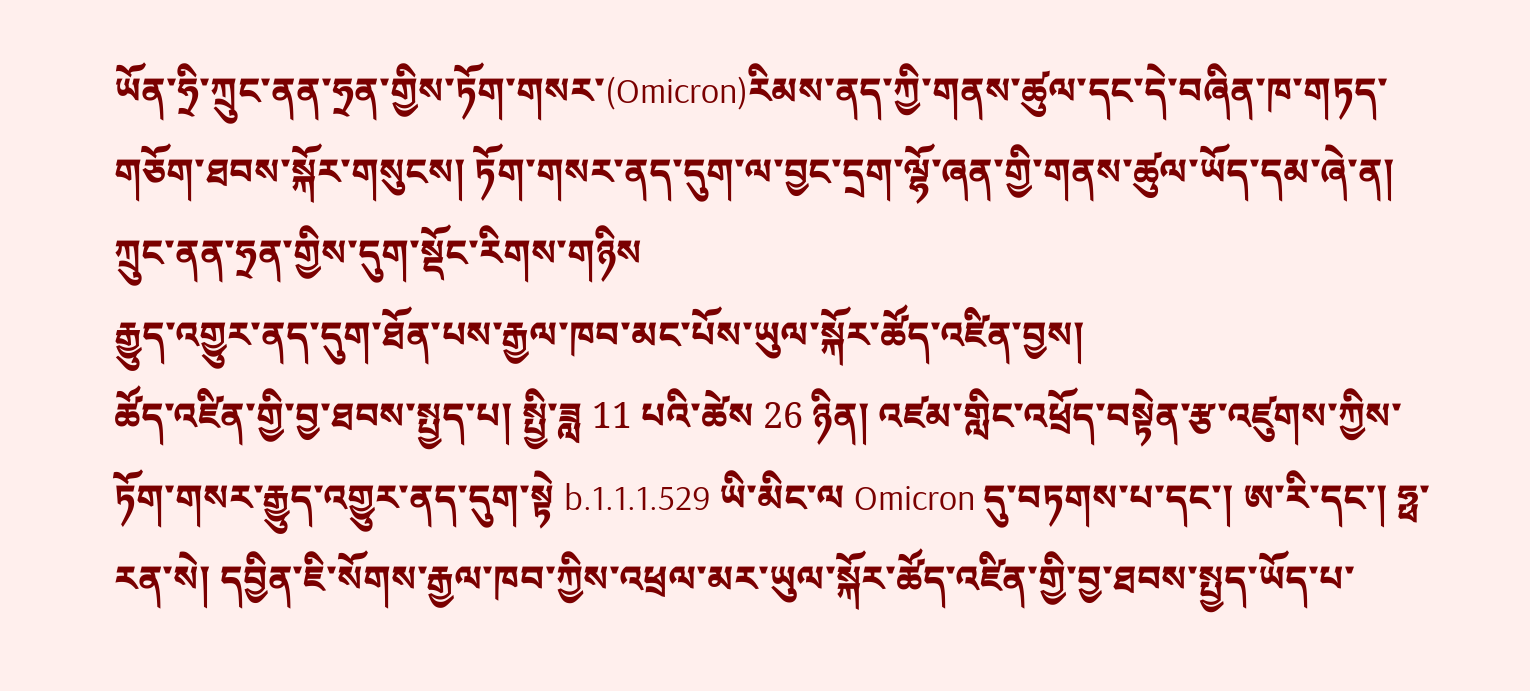ཡོན་ཧྲི་ཀྲུང་ནན་ཧྲན་གྱིས་ཏོག་གསར་(Omicron)རིམས་ནད་ཀྱི་གནས་ཚུལ་དང་དེ་བཞིན་ཁ་གཏད་གཅོག་ཐབས་སྐོར་གསུངས། ཏོག་གསར་ནད་དུག་ལ་བྱང་དྲག་ལྷོ་ཞན་གྱི་གནས་ཚུལ་ཡོད་དམ་ཞེ་ན། ཀྲུང་ནན་ཧྲན་གྱིས་དུག་སྡོང་རིགས་གཉིས
རྒྱུད་འགྱུར་ནད་དུག་ཐོན་པས་རྒྱལ་ཁབ་མང་པོས་ཡུལ་སྐོར་ཚོད་འཛིན་བྱས།
ཚོད་འཛིན་གྱི་བྱ་ཐབས་སྤྱད་པ། སྤྱི་ཟླ 11 པའི་ཚེས 26 ཉིན། འཛམ་གླིང་འཕྲོད་བསྟེན་རྩ་འཛུགས་ཀྱིས་ཏོག་གསར་རྒྱུད་འགྱུར་ནད་དུག་སྟེ b.1.1.1.529 ཡི་མིང་ལ Omicron དུ་བཏགས་པ་དང་། ཨ་རི་དང་། ཧྥ་རན་སེ། དབྱིན་ཇི་སོགས་རྒྱལ་ཁབ་ཀྱིས་འཕྲལ་མར་ཡུལ་སྐོར་ཚོད་འཛིན་གྱི་བྱ་ཐབས་སྤྱད་ཡོད་པ་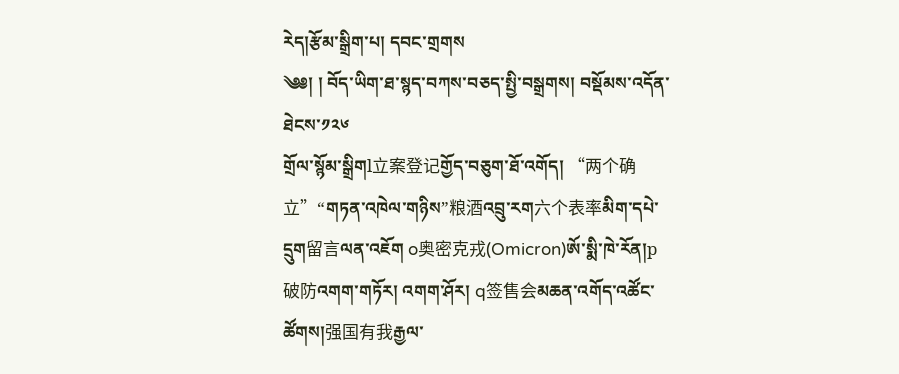རེད།རྩོམ་སྒྲིག་པ། དབང་གྲགས
༄༅། ། བོད་ཡིག་ཐ་སྙད་བཀས་བཅད་སྤྱི་བསྒྲགས། བསྡོམས་འདོན་ཐེངས་༡༢༦
གྲོལ་སྙོམ་སྒྲིགl立案登记གྱོད་བཅུག་ཐོ་འགོད། “两个确立”“གཏན་འཁེལ་གཉིས”粮酒འབྲུ་རག六个表率མིག་དཔེ་དྲུག留言ལན་འཇོག o奥密克戎(Omicron)ཨོ་སྨི་ཁེ་རོན།p破防འགག་གཏོར། འགག་ཤོར། q签售会མཆན་འགོད་འཚོང་ཚོགས།强国有我རྒྱལ་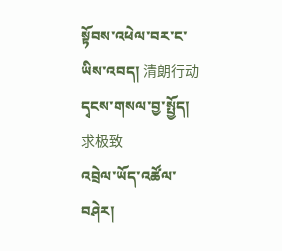སྟོབས་འཕེལ་བར་ང་ཡིས་འབད། 清朗行动དྭངས་གསལ་བྱ་སྤྱོད། 求极致
འབྲེལ་ཡོད་འཚོལ་བཤེར།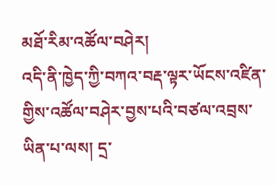མཐོ་རིམ་འཚོལ་བཤེར།
འདི་ནི་ཁྱེད་ཀྱི་བཀའ་བརྡ་ལྟར་ཡོངས་འཛིན་གྱིས་འཚོལ་བཤེར་བྱས་པའི་བཙལ་འབྲས་ཡིན་པ་ལས། དྲ་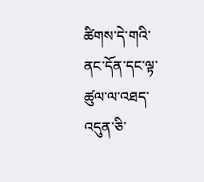ཚིགས་དེ་གའི་ནང་དོན་དང་ལྟ་ཚུལ་ལ་འཐད་འདུན་ཅི་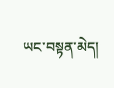ཡང་བསྟན་མེད།